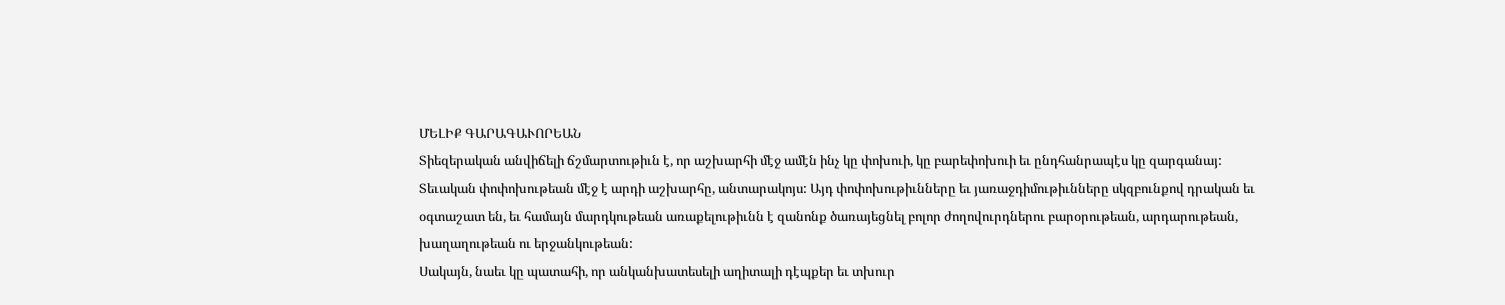ՄԵԼԻՔ ԳԱՐԱԳԱՒՈՐԵԱՆ
Տիեզերական անվիճելի ճշմարտութիւն է, որ աշխարհի մէջ ամէն ինչ կը փոխուի, կը բարեփոխուի եւ ընդհանրապէս կը զարգանայ:
Տեւական փոփոխութեան մէջ է արդի աշխարհը, անտարակոյս: Այդ փոփոխութիւնները եւ յառաջդիմութիւնները սկզբունքով դրական եւ օգտաշատ են, եւ համայն մարդկութեան առաքելութիւնն է զանոնք ծառայեցնել բոլոր ժողովուրդներու բարօրութեան, արդարութեան, խաղաղութեան ու երջանկութեան:
Սակայն, նաեւ կը պատահի, որ անկանխատեսելի աղիտալի դէպքեր եւ տխուր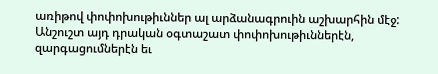առիթով փոփոխութիւններ ալ արձանագրուին աշխարհին մէջ:
Անշուշտ այդ դրական օգտաշատ փոփոխութիւններէն, զարգացումներէն եւ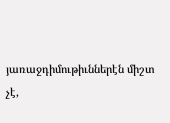յառաջդիմութիւններէն միշտ չէ,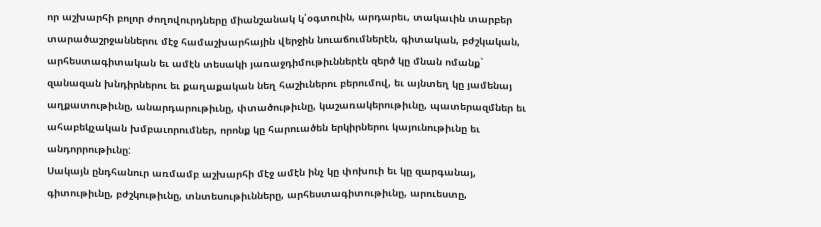որ աշխարհի բոլոր ժողովուրդները միանշանակ կ՛օգտուին, արդարեւ, տակաւին տարբեր տարածաշրջաններու մէջ համաշխարհային վերջին նուաճումներէն, գիտական, բժշկական, արհեստագիտական եւ ամէն տեսակի յառաջդիմութիւններէն զերծ կը մնան ոմանք` զանազան խնդիրներու եւ քաղաքական նեղ հաշիւներու բերումով, եւ այնտեղ կը յամենայ աղքատութիւնը, անարդարութիւնը, փտածութիւնը, կաշառակերութիւնը, պատերազմներ եւ ահաբեկչական խմբաւորումներ, որոնք կը հարուածեն երկիրներու կայունութիւնը եւ անդորրութիւնը:
Սակայն ընդհանուր առմամբ աշխարհի մէջ ամէն ինչ կը փոխուի եւ կը զարգանայ, գիտութիւնը, բժշկութիւնը, տնտեսութիւնները, արհեստագիտութիւնը, արուեստը,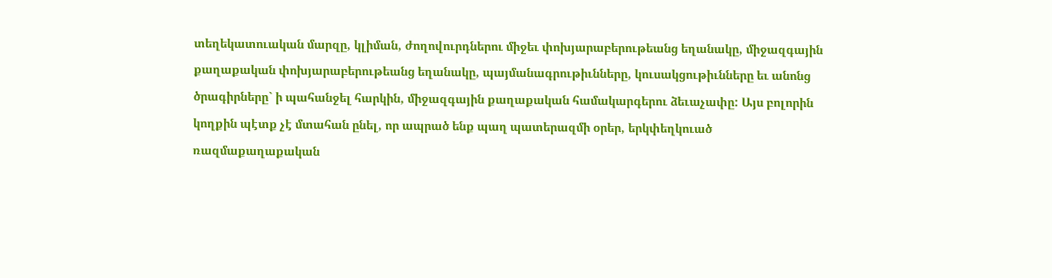տեղեկատուական մարզը, կլիման, ժողովուրդներու միջեւ փոխյարաբերութեանց եղանակը, միջազգային քաղաքական փոխյարաբերութեանց եղանակը, պայմանագրութիւնները, կուսակցութիւնները եւ անոնց ծրագիրները` ի պահանջել հարկին, միջազգային քաղաքական համակարգերու ձեւաչափը: Այս բոլորին կողքին պէտք չէ մտահան ընել, որ ապրած ենք պաղ պատերազմի օրեր, երկփեղկուած ռազմաքաղաքական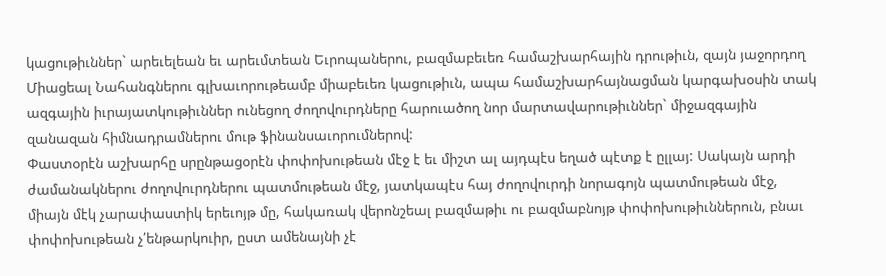կացութիւններ` արեւելեան եւ արեւմտեան Եւրոպաներու, բազմաբեւեռ համաշխարհային դրութիւն, զայն յաջորդող Միացեալ Նահանգներու գլխաւորութեամբ միաբեւեռ կացութիւն, ապա համաշխարհայնացման կարգախօսին տակ ազգային իւրայատկութիւններ ունեցող ժողովուրդները հարուածող նոր մարտավարութիւններ` միջազգային զանազան հիմնադրամներու մութ ֆինանսաւորումներով:
Փաստօրէն աշխարհը սրընթացօրէն փոփոխութեան մէջ է եւ միշտ ալ այդպէս եղած պէտք է ըլլայ: Սակայն արդի ժամանակներու ժողովուրդներու պատմութեան մէջ, յատկապէս հայ ժողովուրդի նորագոյն պատմութեան մէջ, միայն մէկ չարափաստիկ երեւոյթ մը, հակառակ վերոնշեալ բազմաթիւ ու բազմաբնոյթ փոփոխութիւններուն, բնաւ փոփոխութեան չ՛ենթարկուիր, ըստ ամենայնի չէ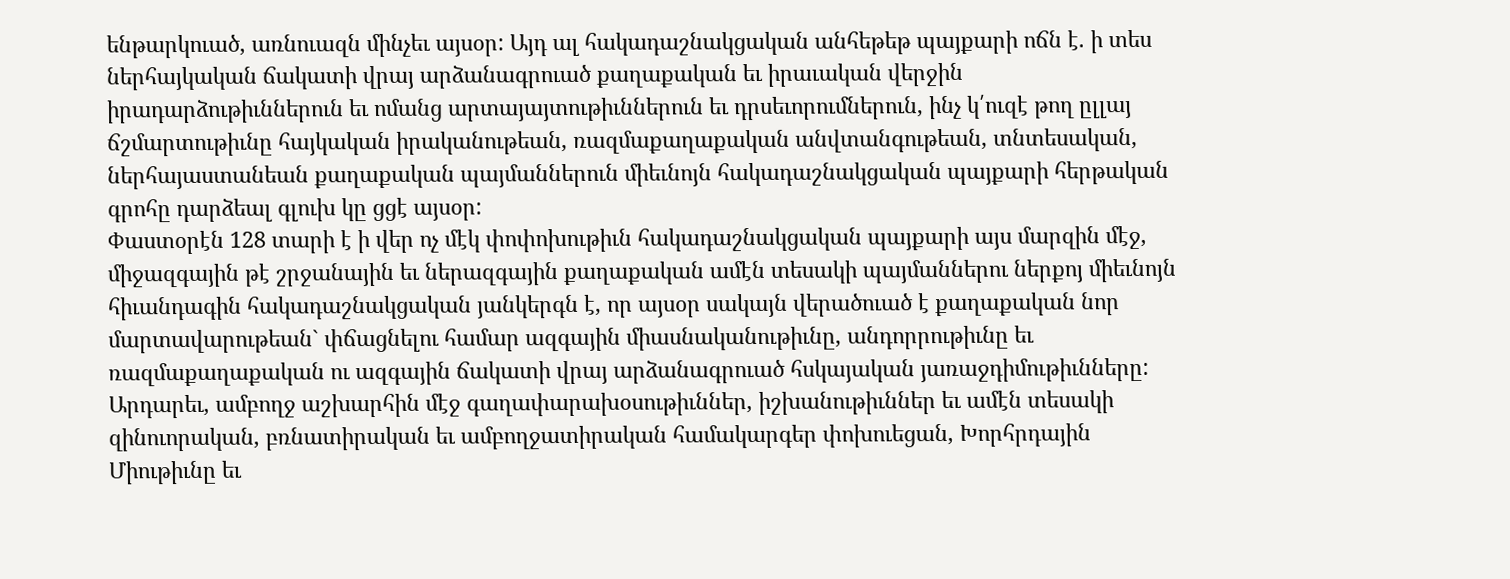ենթարկուած, առնուազն մինչեւ այսօր: Այդ ալ հակադաշնակցական անհեթեթ պայքարի ոճն է. ի տես ներհայկական ճակատի վրայ արձանագրուած քաղաքական եւ իրաւական վերջին իրադարձութիւններուն եւ ոմանց արտայայտութիւններուն եւ դրսեւորումներուն, ինչ կ՛ուզէ թող ըլլայ ճշմարտութիւնը հայկական իրականութեան, ռազմաքաղաքական անվտանգութեան, տնտեսական, ներհայաստանեան քաղաքական պայմաններուն միեւնոյն հակադաշնակցական պայքարի հերթական գրոհը դարձեալ գլուխ կը ցցէ այսօր:
Փաստօրէն 128 տարի է ի վեր ոչ մէկ փոփոխութիւն հակադաշնակցական պայքարի այս մարզին մէջ, միջազգային թէ շրջանային եւ ներազգային քաղաքական ամէն տեսակի պայմաններու ներքոյ միեւնոյն հիւանդագին հակադաշնակցական յանկերգն է, որ այսօր սակայն վերածուած է քաղաքական նոր մարտավարութեան` փճացնելու համար ազգային միասնականութիւնը, անդորրութիւնը եւ ռազմաքաղաքական ու ազգային ճակատի վրայ արձանագրուած հսկայական յառաջդիմութիւնները:
Արդարեւ, ամբողջ աշխարհին մէջ գաղափարախօսութիւններ, իշխանութիւններ եւ ամէն տեսակի զինուորական, բռնատիրական եւ ամբողջատիրական համակարգեր փոխուեցան, Խորհրդային Միութիւնը եւ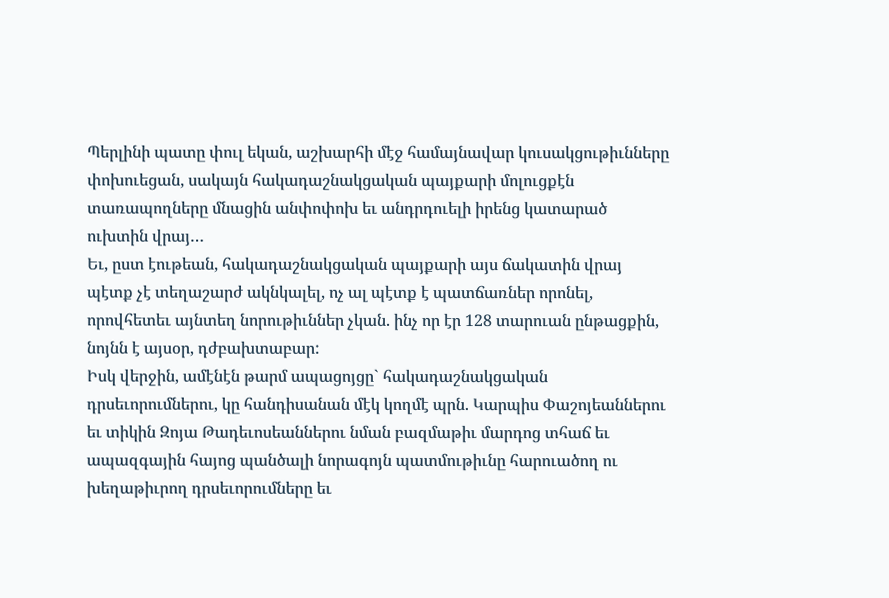Պերլինի պատը փուլ եկան, աշխարհի մէջ համայնավար կուսակցութիւնները փոխուեցան, սակայն հակադաշնակցական պայքարի մոլուցքէն տառապողները մնացին անփոփոխ եւ անդրդուելի իրենց կատարած ուխտին վրայ…
Եւ, ըստ էութեան, հակադաշնակցական պայքարի այս ճակատին վրայ պէտք չէ տեղաշարժ ակնկալել, ոչ ալ պէտք է պատճառներ որոնել, որովհետեւ այնտեղ նորութիւններ չկան. ինչ որ էր 128 տարուան ընթացքին, նոյնն է այսօր, դժբախտաբար:
Իսկ վերջին, ամէնէն թարմ ապացոյցը` հակադաշնակցական դրսեւորումներու, կը հանդիսանան մէկ կողմէ պրն. Կարպիս Փաշոյեաններու եւ տիկին Զոյա Թադեւոսեաններու նման բազմաթիւ մարդոց տհաճ եւ ապազգային հայոց պանծալի նորագոյն պատմութիւնը հարուածող ու խեղաթիւրող դրսեւորումները եւ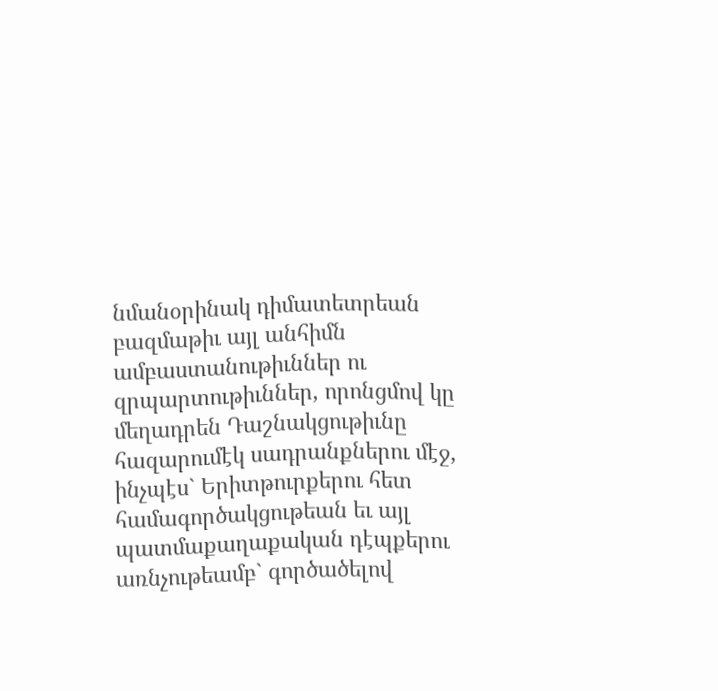նմանօրինակ դիմատետրեան բազմաթիւ այլ անհիմն ամբաստանութիւններ ու զրպարտութիւններ, որոնցմով կը մեղադրեն Դաշնակցութիւնը հազարումէկ սադրանքներու մէջ, ինչպէս` Երիտթուրքերու հետ համագործակցութեան եւ այլ պատմաքաղաքական դէպքերու առնչութեամբ` գործածելով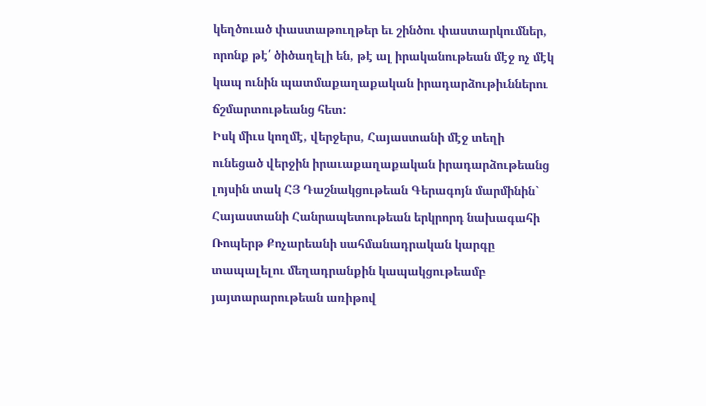կեղծուած փաստաթուղթեր եւ շինծու փաստարկումներ, որոնք թէ՛ ծիծաղելի են, թէ ալ իրականութեան մէջ ոչ մէկ կապ ունին պատմաքաղաքական իրադարձութիւններու ճշմարտութեանց հետ:
Իսկ միւս կողմէ, վերջերս, Հայաստանի մէջ տեղի ունեցած վերջին իրաւաքաղաքական իրադարձութեանց լոյսին տակ ՀՅ Դաշնակցութեան Գերագոյն մարմինին` Հայաստանի Հանրապետութեան երկրորդ նախագահի Ռոպերթ Քոչարեանի սահմանադրական կարգը տապալելու մեղադրանքին կապակցութեամբ յայտարարութեան առիթով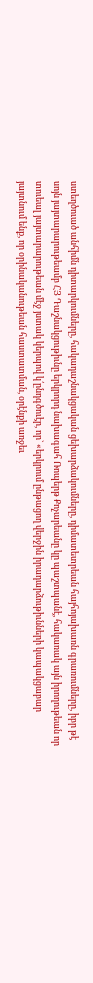ստեղծուած անհիմն դիտարկումները, հակադաշնակցական ցեխարձակումները, դիմատետրեան հայհոյախառն գրառումները, իբր թէ սոյն յայտարարութեամբ ՀՅ Դաշնակցութիւնը երկրորդ նախագահ Ռոպերթ Քոչարեանը կը պաշտպանէ, հակառակ այն իրողութեան որ տուեալ յայտարարութեան մէջ յստակ կերպով կ՛ընդգծուէր, որ` «երկրում ընթացող վերջին իրադարձութիւնների կապակցաբար յայտնում ենք, որ օրինականութեան հաստատման, օրէնքի առջեւ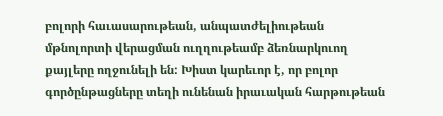բոլորի հաւասարութեան, անպատժելիութեան մթնոլորտի վերացման ուղղութեամբ ձեռնարկուող քայլերը ողջունելի են: Խիստ կարեւոր է, որ բոլոր գործընթացները տեղի ունենան իրաւական հարթութեան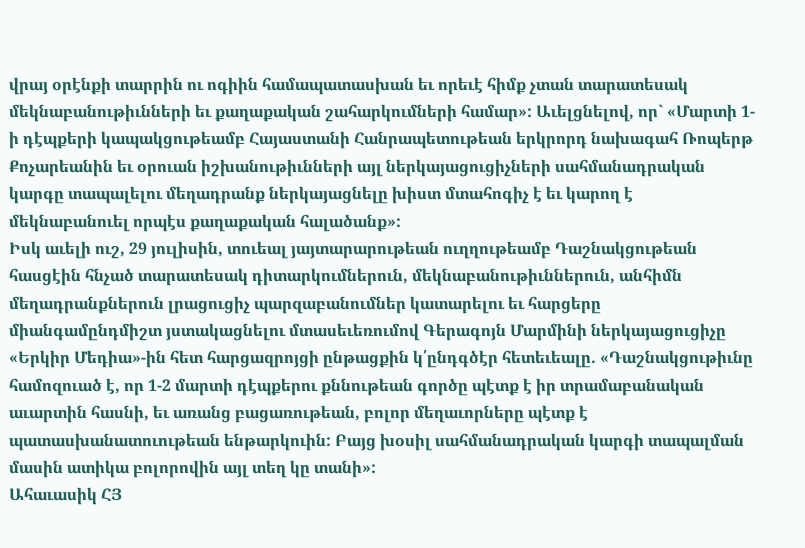վրայ օրէնքի տարրին ու ոգիին համապատասխան եւ որեւէ հիմք չտան տարատեսակ մեկնաբանութիւնների եւ քաղաքական շահարկումների համար»: Աւելցնելով, որ` «Մարտի 1-ի դէպքերի կապակցութեամբ Հայաստանի Հանրապետութեան երկրորդ նախագահ Ռոպերթ Քոչարեանին եւ օրուան իշխանութիւնների այլ ներկայացուցիչների սահմանադրական կարգը տապալելու մեղադրանք ներկայացնելը խիստ մտահոգիչ է եւ կարող է մեկնաբանուել որպէս քաղաքական հալածանք»:
Իսկ աւելի ուշ, 29 յուլիսին, տուեալ յայտարարութեան ուղղութեամբ Դաշնակցութեան հասցէին հնչած տարատեսակ դիտարկումներուն, մեկնաբանութիւններուն, անհիմն մեղադրանքներուն լրացուցիչ պարզաբանումներ կատարելու եւ հարցերը միանգամընդմիշտ յստակացնելու մտասեւեռումով Գերագոյն Մարմինի ներկայացուցիչը «Երկիր Մեդիա»-ին հետ հարցազրոյցի ընթացքին կ՛ընդգծէր հետեւեալը. «Դաշնակցութիւնը համոզուած է, որ 1-2 մարտի դէպքերու քննութեան գործը պէտք է իր տրամաբանական աւարտին հասնի, եւ առանց բացառութեան, բոլոր մեղաւորները պէտք է պատասխանատուութեան ենթարկուին: Բայց խօսիլ սահմանադրական կարգի տապալման մասին ատիկա բոլորովին այլ տեղ կը տանի»:
Ահաւասիկ ՀՅ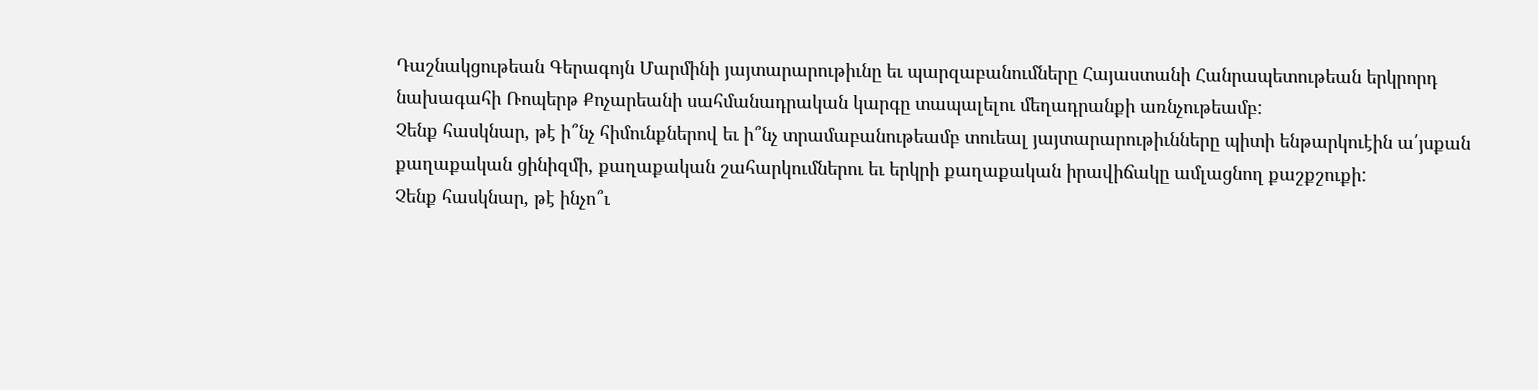Դաշնակցութեան Գերագոյն Մարմինի յայտարարութիւնը եւ պարզաբանումները Հայաստանի Հանրապետութեան երկրորդ նախագահի Ռոպերթ Քոչարեանի սահմանադրական կարգը տապալելու մեղադրանքի առնչութեամբ:
Չենք հասկնար, թէ ի՞նչ հիմունքներով եւ ի՞նչ տրամաբանութեամբ տուեալ յայտարարութիւնները պիտի ենթարկուէին ա՛յսքան քաղաքական ցինիզմի, քաղաքական շահարկումներու եւ երկրի քաղաքական իրավիճակը ամլացնող քաշքշուքի:
Չենք հասկնար, թէ ինչո՞ւ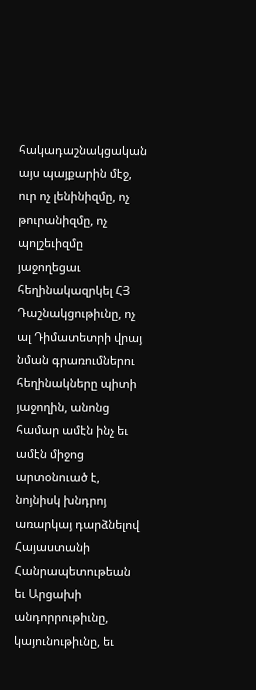հակադաշնակցական այս պայքարին մէջ, ուր ոչ լենինիզմը, ոչ թուրանիզմը, ոչ պոլշեւիզմը յաջողեցաւ հեղինակազրկել ՀՅ Դաշնակցութիւնը, ոչ ալ Դիմատետրի վրայ նման գրառումներու հեղինակները պիտի յաջողին, անոնց համար ամէն ինչ եւ ամէն միջոց արտօնուած է, նոյնիսկ խնդրոյ առարկայ դարձնելով Հայաստանի Հանրապետութեան եւ Արցախի անդորրութիւնը, կայունութիւնը, եւ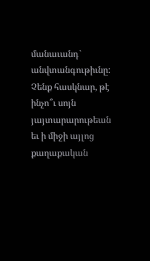մանաւանդ` անվտանգութիւնը:
Չենք հասկնար, թէ ինչո՞ւ սոյն յայտարարութեան եւ ի միջի այլոց քաղաքական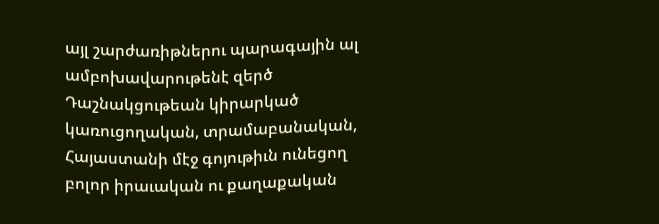այլ շարժառիթներու պարագային ալ ամբոխավարութենէ զերծ Դաշնակցութեան կիրարկած կառուցողական, տրամաբանական, Հայաստանի մէջ գոյութիւն ունեցող բոլոր իրաւական ու քաղաքական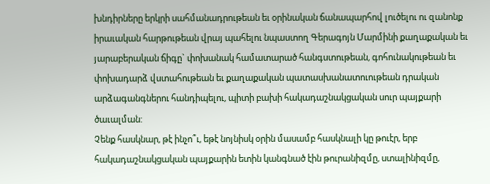խնդիրները երկրի սահմանադրութեան եւ օրինական ճանապարհով լուծելու ու զանոնք իրաւական հարթութեան վրայ պահելու նպաստող Գերագոյն Մարմինի քաղաքական եւ յարաբերական ճիգը` փոխանակ համատարած հանգստութեան, գոհունակութեան եւ փոխադարձ վստահութեան եւ քաղաքական պատասխանատուութեան դրական արձագանգներու հանդիպելու, պիտի բախի հակադաշնակցական սուր պայքարի ծաւալման:
Չենք հասկնար, թէ ինչո՞ւ, եթէ նոյնիսկ օրին մասամբ հասկնալի կը թուէր, երբ հակադաշնակցական պայքարին ետին կանգնած էին թուրանիզմը, ստալինիզմը,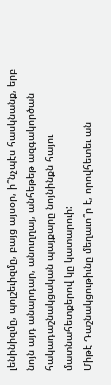լենինիզմը, պոլշեւիզմը, բայց այսօր, ի՞նչպէս հասկնանք, երբ նոյն այդ անարդար, անուղղայ, անհեթեթ ազգակործան հակադաշնակցական պայքարը նոյնինքն հայու մատնահետքերով կը կատարուի:
Միթէ Դաշնակցութիւնը մեղաւո՞ր է, որովհետեւ ան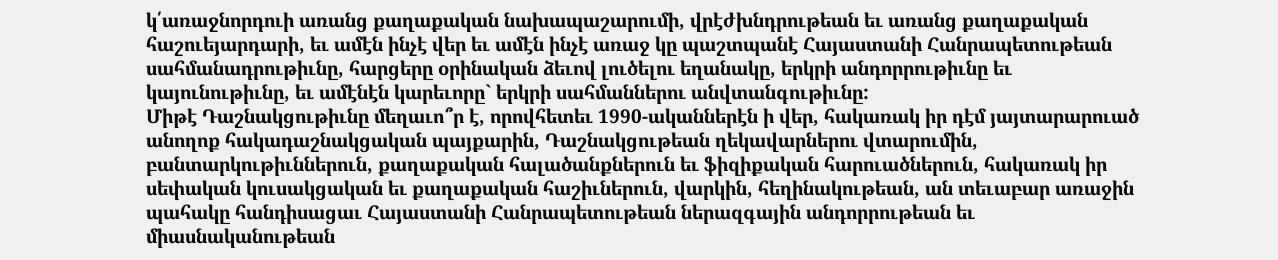կ՛առաջնորդուի առանց քաղաքական նախապաշարումի, վրէժխնդրութեան եւ առանց քաղաքական հաշուեյարդարի, եւ ամէն ինչէ վեր եւ ամէն ինչէ առաջ կը պաշտպանէ Հայաստանի Հանրապետութեան սահմանադրութիւնը, հարցերը օրինական ձեւով լուծելու եղանակը, երկրի անդորրութիւնը եւ կայունութիւնը, եւ ամէնէն կարեւորը` երկրի սահմաններու անվտանգութիւնը:
Միթէ Դաշնակցութիւնը մեղաւո՞ր է, որովհետեւ 1990-ականներէն ի վեր, հակառակ իր դէմ յայտարարուած անողոք հակադաշնակցական պայքարին, Դաշնակցութեան ղեկավարներու վտարումին, բանտարկութիւններուն, քաղաքական հալածանքներուն եւ ֆիզիքական հարուածներուն, հակառակ իր սեփական կուսակցական եւ քաղաքական հաշիւներուն, վարկին, հեղինակութեան, ան տեւաբար առաջին պահակը հանդիսացաւ Հայաստանի Հանրապետութեան ներազգային անդորրութեան եւ միասնականութեան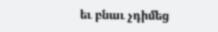եւ բնաւ չդիմեց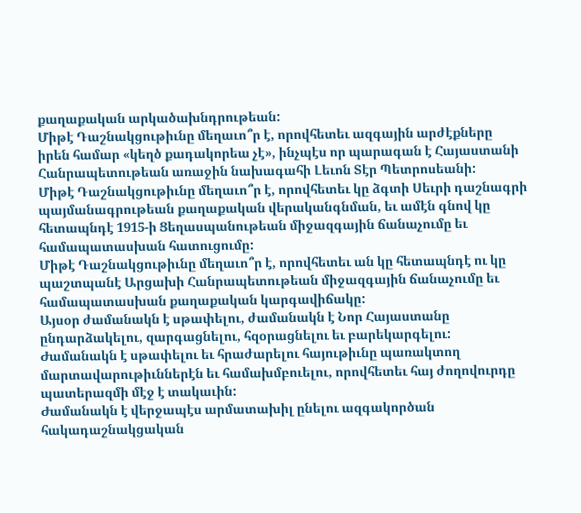քաղաքական արկածախնդրութեան:
Միթէ Դաշնակցութիւնը մեղաւո՞ր է, որովհետեւ ազգային արժէքները իրեն համար «կեղծ քադակորեա չէ», ինչպէս որ պարագան է Հայաստանի Հանրապետութեան առաջին նախագահի Լեւոն Տէր Պետրոսեանի:
Միթէ Դաշնակցութիւնը մեղաւո՞ր է, որովհետեւ կը ձգտի Սեւրի դաշնագրի պայմանագրութեան քաղաքական վերականգնման, եւ ամէն գնով կը հետապնդէ 1915-ի Ցեղասպանութեան միջազգային ճանաչումը եւ համապատասխան հատուցումը:
Միթէ Դաշնակցութիւնը մեղաւո՞ր է, որովհետեւ ան կը հետապնդէ ու կը պաշտպանէ Արցախի Հանրապետութեան միջազգային ճանաչումը եւ համապատասխան քաղաքական կարգավիճակը:
Այսօր ժամանակն է սթափելու, ժամանակն է Նոր Հայաստանը ընդարձակելու, զարգացնելու, հզօրացնելու եւ բարեկարգելու:
Ժամանակն է սթափելու եւ հրաժարելու հայութիւնը պառակտող մարտավարութիւններէն եւ համախմբուելու, որովհետեւ հայ ժողովուրդը պատերազմի մէջ է տակաւին:
Ժամանակն է վերջապէս արմատախիլ ընելու ազգակործան հակադաշնակցական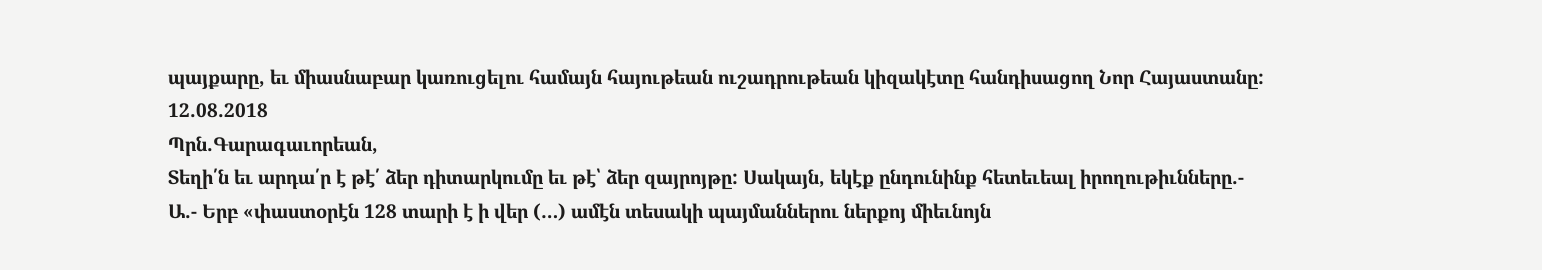պայքարը, եւ միասնաբար կառուցելու համայն հայութեան ուշադրութեան կիզակէտը հանդիսացող Նոր Հայաստանը:
12.08.2018
Պրն.Գարագաւորեան,
Տեղի՛ն եւ արդա՛ր է թէ՛ ձեր դիտարկումը եւ թէ՝ ձեր զայրոյթը: Սակայն, եկէք ընդունինք հետեւեալ իրողութիւնները.-
Ա.- Երբ «փաստօրէն 128 տարի է ի վեր (…) ամէն տեսակի պայմաններու ներքոյ միեւնոյն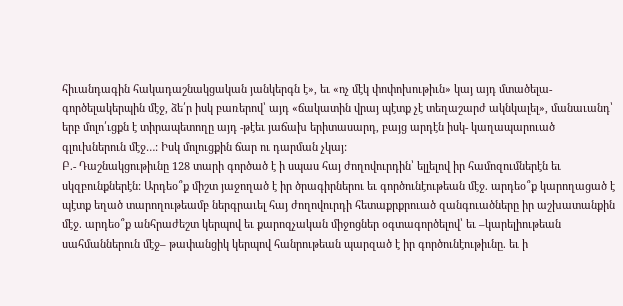հիւանդագին հակադաշնակցական յանկերգն է», եւ «ոչ մէկ փոփոխութիւն» կայ այդ մտածելա-գործելակերպին մէջ, ձե՛ր իսկ բառերով՝ այդ «ճակատին վրայ պէտք չէ տեղաշարժ ակնկալել», մանաւանդ՝ երբ մոլո՛ւցքն է տիրապետողը այդ -թէեւ յաճախ երիտասարդ, բայց արդէն իսկ- կաղապարուած գլուխներուն մէջ…: Իսկ մոլուցքին ճար ու դարման չկայ:
Բ.- Դաշնակցութիւնը 128 տարի գործած է ի սպաս հայ ժողովուրդին՝ ելլելով իր համոզումներէն եւ սկզբունքներէն: Արդեօ՞ք միշտ յաջողած է իր ծրագիրներու եւ գործունէութեան մէջ. արդեօ՞ք կարողացած է պէտք եղած տարողութեամբ ներգրաւել հայ ժողովուրդի հետաքրքրուած զանգուածները իր աշխատանքին մէջ. արդեօ՞ք անհրաժեշտ կերպով եւ քարոզչական միջոցներ օգտագործելով՝ եւ –կարելիութեան սահմաններուն մէջ– թափանցիկ կերպով հանրութեան պարզած է իր գործունէութիւնը. եւ ի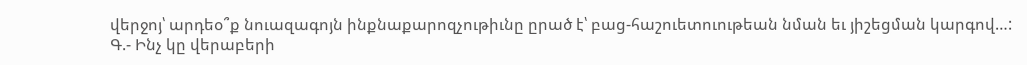վերջոյ՝ արդեօ՞ք նուազագոյն ինքնաքարոզչութիւնը ըրած է՝ բաց-հաշուետուութեան նման եւ յիշեցման կարգով…:
Գ.- Ինչ կը վերաբերի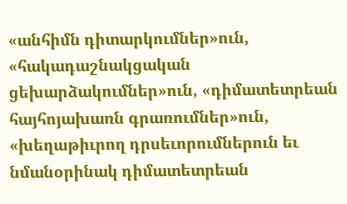«անհիմն դիտարկումներ»ուն, «հակադաշնակցական ցեխարձակումներ»ուն, «դիմատետրեան հայհոյախառն գրառումներ»ուն, «խեղաթիւրող դրսեւորումներուն եւ նմանօրինակ դիմատետրեան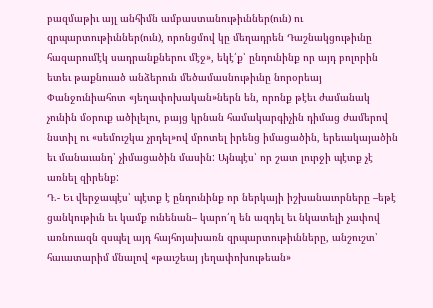բազմաթիւ այլ անհիմն ամբաստանութիւններ(ուն) ու զրպարտութիւններ(ուն), որոնցմով կը մեղադրեն Դաշնակցութիւնը հազարումէկ սադրանքներու մէջ», եկէ՛ք՝ ընդունինք որ այդ բոլորին ետեւ թաքնուած անձերուն մեծամասնութիւնը նորօրեայ Փանջունիահոտ «յեղափոխական»ներն են, որոնք թէեւ ժամանակ չունին մօրուք ածիլելու, բայց կրնան համակարգիչին դիմաց ժամերով նստիլ ու «սեմուշկա չրդել»ով մրոտել իրենց իմացածին, երեւակայածին եւ մանաւանդ՝ չիմացածին մասին: Այնպէս՝ որ շատ լուրջի պէտք չէ առնել զիրենք:
Դ.- Եւ վերջապէս՝ պէտք է ընդունինք որ ներկայի իշխանաւորները –եթէ ցանկութիւն եւ կամք ունենան– կարո՛ղ են ազդել եւ նկատելի չափով առնուազն զսպել այդ հայհոյախառն զրպարտութիւնները, անշուշտ՝ հաւատարիմ մնալով «թաւշեայ յեղափոխութեան»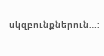սկզբունքներուն…: